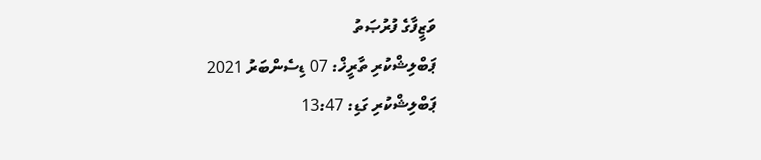ވަޒީފާގެ ފުރުޞަތު
ޕަބްލިޝްކުރި ތާރީޚް: 07 ޑިސެންބަރު 2021
ޕަބްލިޝްކުރި ގަޑި: 13:47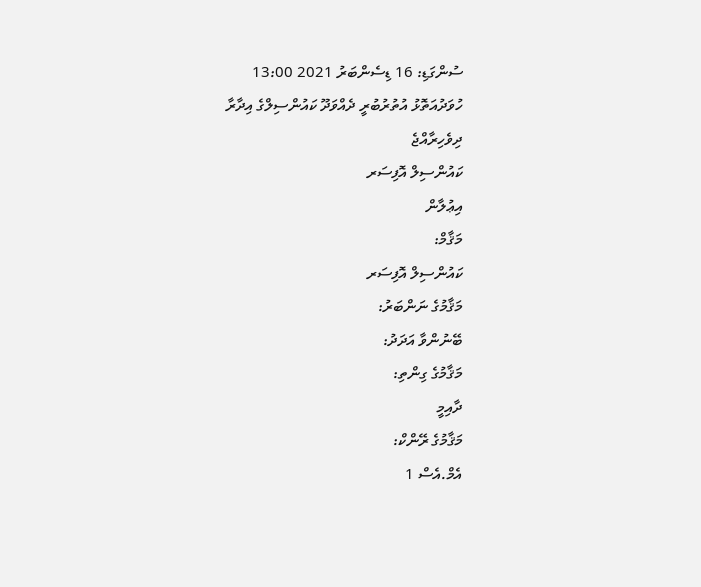ސުންގަޑި: 16 ޑިސެންބަރު 2021 13:00
ހުވަދުއަތޮޅު އުތުރުބުރީ ދެއްވަދޫ ކައުންސިލްގެ އިދާރާ
ދިވެހިރާއްޖެ
ކައުންސިލް އޮފިސަރ
އިޢުލާން
މަޤާމް:
ކައުންސިލް އޮފިސަރ
މަޤާމުގެ ނަންބަރު:
ބޭނުންވާ އަދަދު:
މަޤާމުގެ ގިންތި:
ދާއިމީ
މަޤާމުގެ ރޭންކް:
އެމް.އެސް 1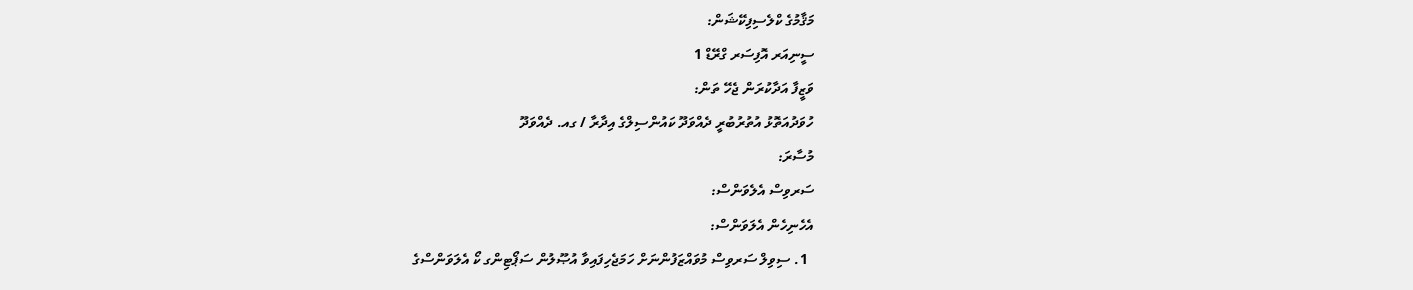މަޤާމުގެ ކްލެސިފިކޭޝަން:
ސީނިއަރ އޮފިސަރ ގްރޭޑް 1
ވަޒީފާ އަދާކުރަން ޖެހޭ ތަން:
ހުވަދުއަތޮޅު އުތުރުބުރީ ދެއްވަދޫ ކައުންސިލްގެ އިދާރާ / ގއ. ދެއްވަދޫ
މުސާރަ:
ސަރވިސް އެލެވަންސް:
އެހެނިހެން އެލަވަންސް:
  1. ސިވިލް ސަރވިސް މުވައްޒަފުންނަށް ހަމަޖެހިފައިވާ އުޞޫލުން ސަޕޯޓިންގ ކޯ އެލަވަންސްގެ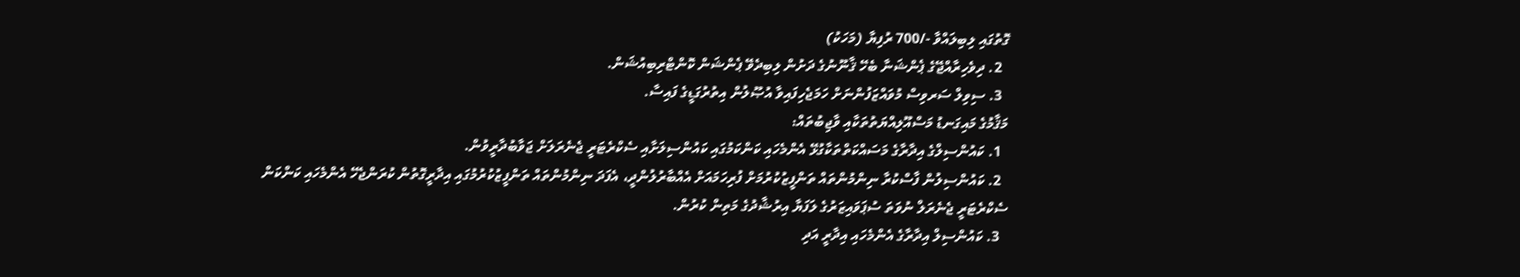ގޮތުގައި ލިބިލައްވާ -/700 ރުފިޔާ (މަހަކު)
  2. ދިވެހިރާއްޖޭގެ ޕެންޝަނާ ބެހޭ ޤާނޫނުގެ ދަށުން ލިބިދެވޭ ޕެންޝަން ކޮންޓްރިބިއުޝަން.
  3. ސިވިލް ސަރވިސް މުވައްޒަފުންނަށް ހަމަޖެހިފައިވާ އުޞޫލުން އިތުރުގަޑީގެ ފައިސާ.
މަޤާމުގެ މައިގަނޑު މަސްއޫލިއްޔަތުތަކާއި ވާޖިބުތައް:
  1. ކައުންސިލްގެ އިދާރާގެ މަސައްކަތްތަކާގުޅޭ އެންމެހައި ކަންކަމުގައި ކައުންސިލަށާއި ސެކްރެޓަރީ ޖެނެރަލަށް ޖަވާބުދާރީވުން.
  2. ކައުންސިލުން ފާސްކުރާ ނިންމުންތައް ތަންފީޒުކުރުމަށް ފުރިހަމައަށް އެއްބާރުލުންދީ، އެފަދަ ނިންމުންތައް ތަންފީޒުކުރުމުގައި އިދާރީގޮތުން ކުރަންޖެހޭ އެންމެހައި ކަންކަން ސެކްރެޓަރީ ޖެނެރަލް ނުވަތަ ސުޕަވައިޒަރުގެ ލަފަޔާ އިރުޝާދުގެ މަތިން ކުރުން.
  3. ކައުންސިލް އިދާރާގެ އެންމެހައި އިދާރީ އަދި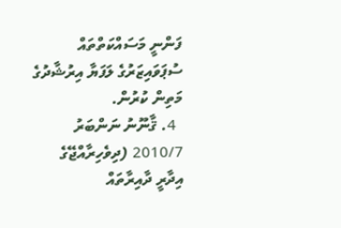ފަންނީ މަސައްކަތްތައް ސުޕަވައިޒަރުގެ ލަފަޔާ އިރުޝާދުގެ މަތިން ކުރުން.
  4. ޤާނޫނު ނަންބަރު 2010/7 (ދިވެހިރާއްޖޭގެ އިދާރީ ދާއިރާތައް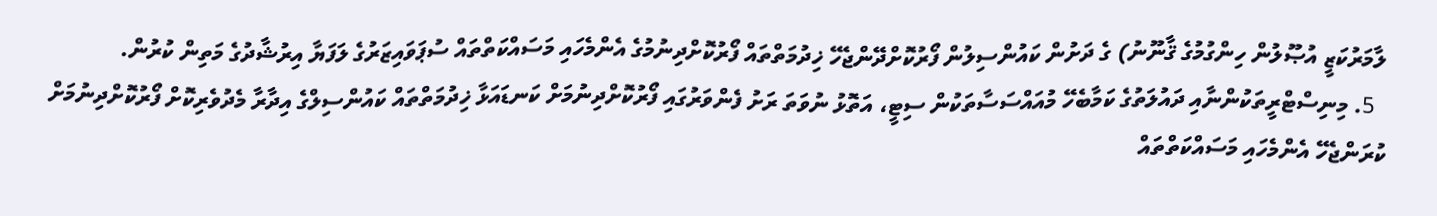ލާމަރުކަޒީ އުޞޫލުން ހިންގުމުގެ ޤާނޫނު) ގެ ދަށުން ކައުންސިލުން ފޯރުކޮށްދޭންޖެހޭ ޚިދުމަތްތައް ފޯރުކޮށްދިނުމުގެ އެންމެހައި މަސައްކަތްތައް ސުޕަވައިޒަރުގެ ލަފަޔާ އިރުޝާދުގެ މަތިން ކުރުން.
  5. މިނިސްޓްރީތަކުންނާއި ދައުލަތުގެ ކަމާބެހޭ މުއައްސަސާތަކުން ސިޓީ، އަތޮޅު ނުވަތަ ރަށު ފެންވަރުގައި ފޯރުކޮށްދިނުމަށް ކަނޑައަޅާ ޚިދުމަތްތައް ކައުންސިލްގެ އިދާރާ މެދުވެރިކޮށް ފޯރުކޮށްދިނުމަށް ކުރަންޖެހޭ އެންމެހައި މަސައްކަތްތައް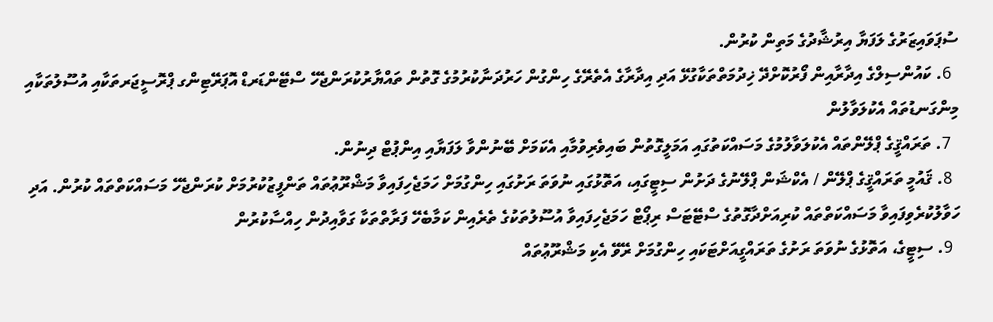ސުޕަވައިޒަރުގެ ލަފަޔާ އިރުޝާދުގެ މަތިން ކުރުން.
  6. ކައުންސިލްގެ އިދާރާއިން ފޯރުކޮށްދޭ ޚިދުމަތްތަކާގުޅޭ އަދި އިދާރާގެ އެތެރޭގެ ހިންގުން ހަރުދަނާކުރުމުގެ ގޮތުން ތައްޔާރުކުރަންޖެހޭ ސްޓޭންޑަރޑް އޮޕަރޭޓިންގ ޕްރޮސީޖަރތަކާއި އުސޫލުތަކާއި މިންގަނޑުތައް އެކުލަވާލުން
  7. ތަރައްޤީގެ ޕްލޭންތައް އެކުލަވާލުމުގެ މަސައްކަތުގައި އަމަލީގޮތުން ބައިވެރިވުމާއި އެކަމަށް ބޭނުންވާ ލަފަޔާއި އިންޕުޓް ދިނުން.
  8. ޤައުމީ ތަރައްޤީގެ ޕްލޭން / އެކްޝަން ޕްލޭނުގެ ދަށުން ސިޓީގައި، އަތޮޅުގައި ނުވަތަ ރަށުގައި ހިންގުމަށް ހަމަޖެހިފައިވާ މަޝްރޫޢުތައް ތަންފީޒުކުރުމަށް ކުރަންޖެހޭ މަސައްކަތްތައް ކުރުން. އަދި ހަވާލުކުރެވިފައިވާ މަސައްކަތްތައް ކުރިއަށްދާގޮތުގެ ސްޓޭޓަސް ރިޕޯޓް ހަމަޖެހިފައިވާ އުސޫލުތަކުގެ ތެރެއިން ކަމާބެހޭ ފަރާތްތަކާ ގަވާއިދުން ހިއްސާކުރުން
  9. ސިޓީގެ، އަތޮޅުގެ ނުވަތަ ރަށުގެ ތަރައްގީއަށްޓަކައި ހިންގުމަށް ރޭވޭ އެކި މަޝްރޫޢުތައް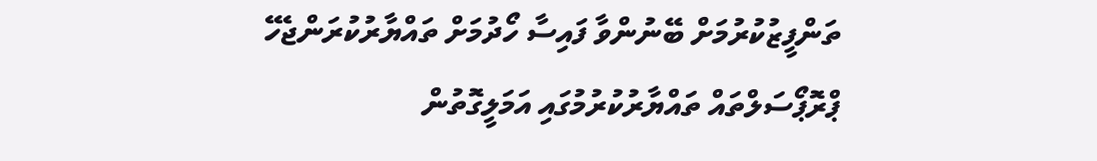ތަންފީޒުކުރުމަށް ބޭނުންވާ ފައިސާ ހޯދުމަށް ތައްޔާރުކުރަންޖެހޭ ޕްރޮޕޯސަލްތައް ތައްޔާރުކުރުމުގައި އަމަލީގޮތުން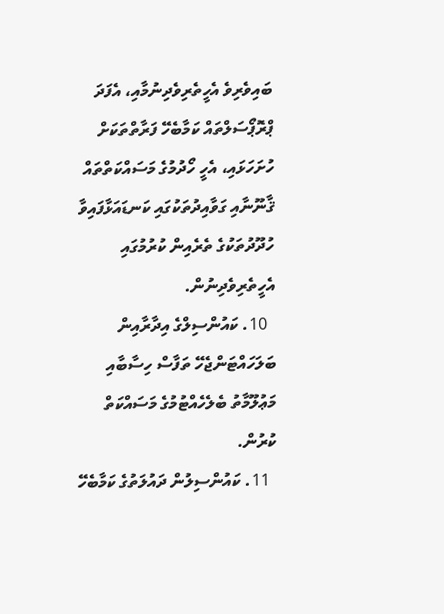ބައިވެރިވެ އެހީތެރިވެދިނުމާއި، އެފަދަ ޕްރޮޕޯސަލްތައް ކަމާބެހޭ ފަރާތްތަކަށް ހުށަހަޅައި، އެހީ ހޯދުމުގެ މަސައްކަތްތައް ޤާނޫނާއި ގަވާއިދުތަކުގައި ކަނޑައަޅާފައިވާ ހުދޫދުތަކުގެ ތެރެއިން ކުރުމުގައި އެހީތެރިވެދިނުން.
  10. ކައުންސިލްގެ އިދާރާއިން ބަލަހައްޓަންޖެހޭ ތަފާސް ހިސާބާއި މަޢުލޫމާތު ބެލެހެއްޓުމުގެ މަސައްކަތް ކުރުން.
  11. ކައުންސިލުން ދައުލަތުގެ ކަމާބެހޭ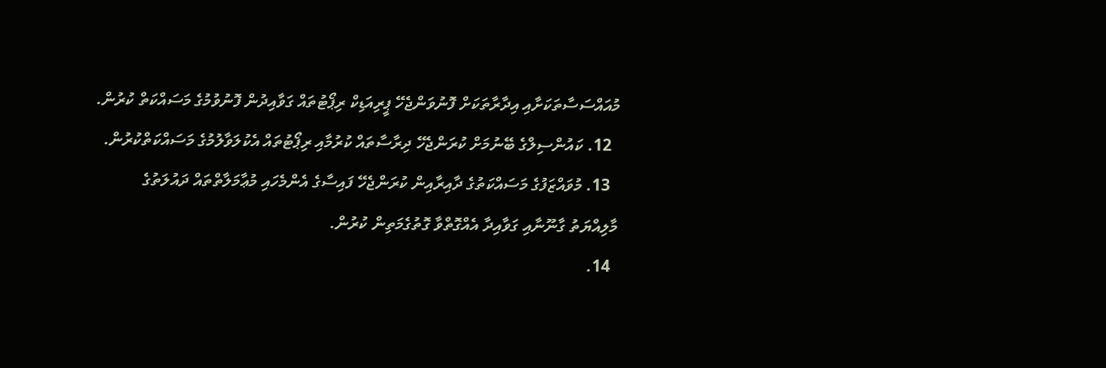މުއައްސަސާތަކަށާއި އިދާރާތަކަށް ފޮނުވަންޖެހޭ ޕީރިއަޑިކް ރިޕޯޓުތައް ގަވާއިދުން ފޮނުވުމުގެ މަސައްކަތް ކުރުން.
  12. ކައުންސިލްގެ ބޭނުމަށް ކުރަންޖެހޭ ދިރާސާތައް ކުރުމާއި ރިޕޯޓުތައް އެކުލަވާލުމުގެ މަސައްކަތްކުރުން.
  13. މުވައްޒަފުގެ މަސައްކަތުގެ ދާއިރާއިން ކުރަންޖެހޭ ފައިސާގެ އެންމެހައި މުޢާމަލާތްތައް ދައުލަތުގެ މާލިއްޔަތު ގާނޫނާއި ގަވާއިދާ އެއްގޮތްވާ ގޮތުގެމަތިން ކުރުން.
  14.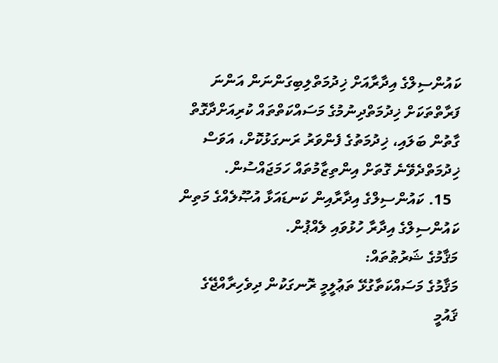ކައުންސިލްގެ އިދާރާއަށް ޚިދުމަތްލިބިގަންނަން އަންނަ ފަރާތްތަކަށް ޚިދުމަތްދިނުމުގެ މަސައްކަތްތައް ކުރިއަށްދާގޮތް ގާތުން ބަލައި، ޚިދުމަތުގެ ފެންވަރު ރަނގަޅުކޮށް، އަވަސް ޚިދުމަތްދެވޭނެ ގޮތަށް އިންތިޒާމުތައް ހަމަޖައްސުން.
  15. ކައުންސިލްގެ އިދާރާއިން ކަނޑައަޅާ އުޞޫލެއްގެ މަތިން ކައުންސިލްގެ އިދާރާ ހުޅުވައި ލެއްޕުން.
މަޤާމުގެ ޝަރުޠުތައް:
މަޤާމުގެ މަސައްކަތާގުޅޭ ތަޢުލީމީ ރޮނގަކުން ދިވެހިރާއްޖޭގެ ޤައުމީ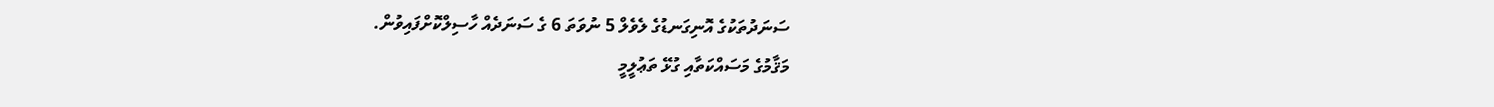ސަނަދުތަކުގެ އޮނިގަނޑުގެ ލެވެލް 5 ނުވަތަ 6 ގެ ސަނަދެއް ހާސިލްކޮށްފައިވުން.
މަޤާމުގެ މަސައްކަތާއި ގުޅޭ ތަޢުލީމީ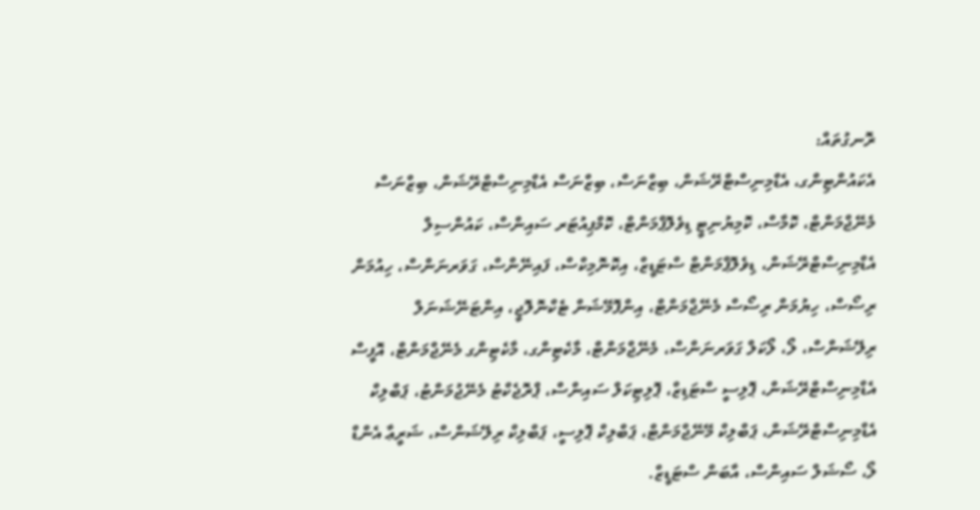ރޮނގުތައް:
އެކައުންޓިންގ، އެޑްމިނިސްޓްރޭޝަން، ބިޒްނަސް، ބިޒްނަސް އެޑްމިނިސްޓްރޭޝަން، ބިޒްނަސް މެނޭޖްމަންޓް، ކޮމާސް، ކޮމިޔުނިޓީ ޑިވެލޮޕްމަންޓް، ކޮމްޕިއުޓަރ ސައިންސް، ކައުންސިލް އެޑްމިނިސްޓްރޭޝަން، ޑިވެލޮޕްމަންޓް ސްޓަޑީޒް، އިކޮނޮމިކްސް، ފައިނޭންސް، ގަވަރނަންސް، ހިއުމަން ރިސޯސް، ހިޔުމަން ރިސޯސް މެނޭޖްމަންޓް، އިންފޮމޭޝަން ޓެކްނޮލޮޖީ، އިންޓަނޭޝަނަލް ރިލޭޝަންސް، ލޯ، ލޯކަލް ގަވަރނަންސް، މެނޭޖްމަންޓް، މާކެޓިންގ، މާކެޓިންގ މެނޭޖްމަންޓް، އޮފީސް އެޑްމިނިސްޓްރޭޝަން، ޕޮލިސީ ސްޓަޑިޒް، ޕޮލިޓިކަލް ސައިންސް، ޕްރޮޖެކްޓު މެނޭޖުމަންޓު، ޕަބްލިކް އެޑްމިނިސްޓްރޭޝަން، ޕަބްލިކް މޭނޭޖްމަންޓް، ޕަބްލިކް ޕޮލިސީ، ޕަބްލިކް ރިލޭޝަންސް، ޝަރީޢާ އެންޑް ލޯ، ސޯޝަލް ސައިންސް، އާބަން ސްޓަޑީޒް.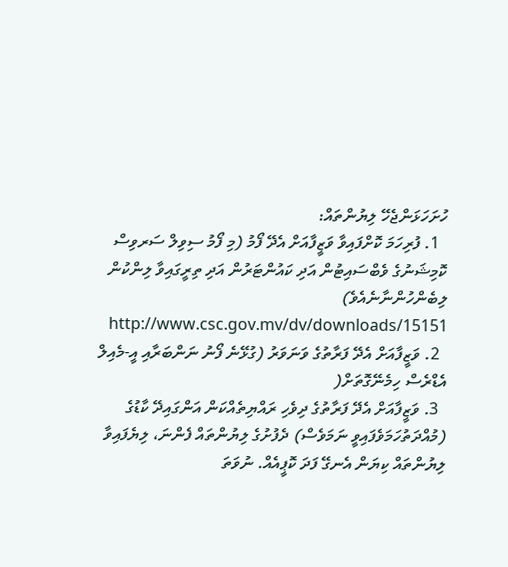ހުށަހަޅަންޖެހޭ ލިޔުންތައް:
  1. ފުރިހަމަ ކޮށްފައިވާ ވަޒީފާއަށް އެދޭ ފޯމު (މި ފޯމު ސިވިލް ސަރވިސް ކޮމިޝަނުގެ ވެބްސައިޓުން އަދި ކައުންޓަރުން އަދި ތިރީގައިވާ ލިންކުން ލިބެންހުންނާނެއެވެ) http://www.csc.gov.mv/dv/downloads/15151
  2. ވަޒީފާއަށް އެދޭ ފަރާތުގެ ވަނަވަރު (ގުޅޭނެ ފޯނު ނަންބަރާއި އީ-މެއިލް އެޑްރެސް ހިމެނޭގޮތަށް(
  3. ވަޒީފާއަށް އެދޭ ފަރާތުގެ ދިވެހި ރައްޔިތެއްކަން އަންގައިދޭ ކާޑުގެ (މުއްދަތުހަމަވެފައިވީ ނަމަވެސް) ދެފުށުގެ ލިޔުންތައް ފެންނަ، ލިޔެފައިވާ ލިޔުންތައް ކިޔަން އެނގޭ ފަދަ ކޮޕީއެއް. ނުވަތަ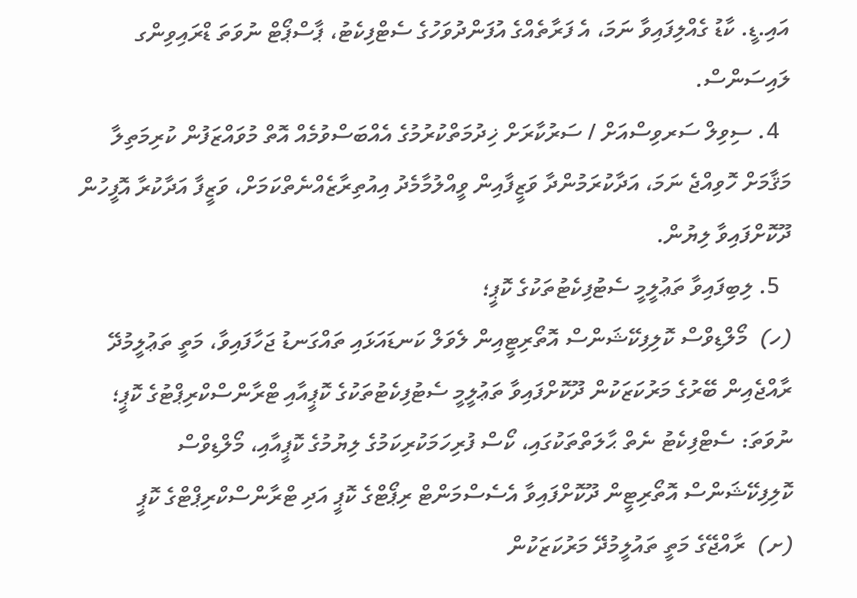އައި.ޑީ. ކާޑު ގެއްލިފައިވާ ނަމަ، އެ ފަރާތެއްގެ އުފަންދުވަހުގެ ސެޓްފިކެޓު، ޕާސްޕޯޓް ނުވަތަ ޑްރައިވިންގ ލައިސަންސް.
  4. ސިވިލް ސަރވިސްއަށް / ސަރުކާރަށް ޚިދުމަތްކުރުމުގެ އެއްބަސްވުމެއް އޮތް މުވައްޒަފުން ކުރިމަތިލާ މަޤާމަށް ހޮވިއްޖެ ނަމަ، އަދާކުރަމުންދާ ވަޒީފާއިން ވީއްލުމާމެދު އިއުތިރާޒެއްނެތްކަމަށް، ވަޒީފާ އަދާކުރާ އޮފީހުން ދޫކޮށްފައިވާ ލިޔުން.
  5. ލިބިފައިވާ ތަޢުލީމީ ސެޓުފިކެޓުތަކުގެ ކޮޕީ؛
(ހ)  މޯލްޑިވްސް ކޮލިފިކޭޝަންސް އޮތޯރިޓީއިން ލެވަލް ކަނޑައަޅައި ތައްގަނޑު ޖަހާފައިވާ، މަތީ ތަޢުލީމުދޭ ރާއްޖެއިން ބޭރުގެ މަރުކަޒަކުން ދޫކޮށްފައިވާ ތަޢުލީމީ ސެޓުފިކެޓުތަކުގެ ކޮޕީއާއި ޓްރާންސްކްރިޕްޓުގެ ކޮޕީ؛ ނުވަތަ: ސެޓްފިކެޓު ނެތް ޙާލަތްތަކުގައި، ކޯސް ފުރިހަމަކުރިކަމުގެ ލިޔުމުގެ ކޮޕީއާއި، މޯލްޑިވްސް ކޮލިފިކޭޝަންސް އޮތޯރިޓީން ދޫކޮށްފައިވާ އެސެސްމަންޓް ރިޕޯޓްގެ ކޮޕީ އަދި ޓްރާންސްކްރިޕްޓްގެ ކޮޕީ
(ށ)  ރާއްޖޭގެ މަތީ ތައުލީމުދޭ މަރުކަޒަކުން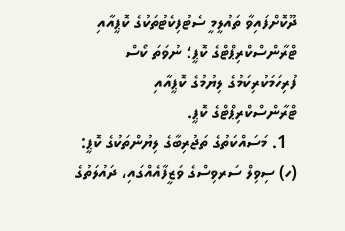ދޫކޮށްފައިވާ ތައުލީމީ ސެޓުފިކެޓުތަކުގެ ކޮޕީއާއި ޓްރާންސްކްރިޕްޓްގެ ކޮޕީ؛ ނުވަތަ ކޯސް ފުރިހަމަކުރިކަމުގެ ލިޔުމުގެ ކޮޕީއާއި ޓްރާންސްކްރިޕްޓްގެ ކޮޕީ.
  1. މަސައްކަތުގެ ތަޖުރިބާގެ ލިޔުންތަކުގެ ކޮޕީ:
(ހ) ސިވިލް ސަރވިސްގެ ވަޒީފާއެއްގައި، ދައުލަތުގެ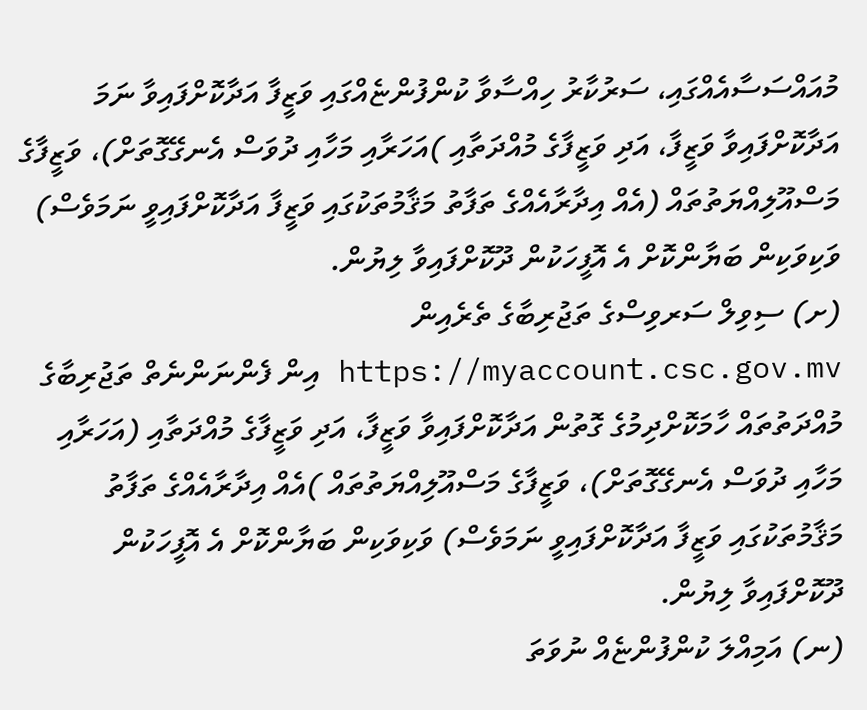މުއައްސަސާއެއްގައި، ސަރުކާރު ހިއްސާވާ ކުންފުންޏެއްގައި ވަޒީފާ އަދާކޮށްފައިވާ ނަމަ އަދާކޮށްފައިވާ ވަޒީފާ، އަދި ވަޒީފާގެ މުއްދަތާއި )އަހަރާއި މަހާއި ދުވަސް އެނގޭގޮތަށް)، ވަޒީފާގެ މަސްއޫލިއްޔަތުތައް (އެއް އިދާރާއެއްގެ ތަފާތު މަޤާމުތަކުގައި ވަޒީފާ އަދާކޮށްފައިވީ ނަމަވެސް) ވަކިވަކިން ބަޔާންކޮށް އެ އޮފީހަކުން ދޫކޮށްފައިވާ ލިޔުން.
(ށ) ސިވިލް ސަރވިސްގެ ތަޖުރިބާގެ ތެރެއިން https://myaccount.csc.gov.mv އިން ފެންނަންނެތް ތަޖުރިބާގެ މުއްދަތުތައް ހާމަކޮށްދިމުގެ ގޮތުން އަދާކޮށްފައިވާ ވަޒީފާ، އަދި ވަޒީފާގެ މުއްދަތާއި (އަހަރާއި މަހާއި ދުވަސް އެނގޭގޮތަށް)، ވަޒީފާގެ މަސްއޫލިއްޔަތުތައް )އެއް އިދާރާއެއްގެ ތަފާތު މަޤާމުތަކުގައި ވަޒީފާ އަދާކޮށްފައިވީ ނަމަވެސް) ވަކިވަކިން ބަޔާންކޮށް އެ އޮފީހަކުން ދޫކޮށްފައިވާ ލިޔުން.
(ނ) އަމިއްލަ ކުންފުންޏެއް ނުވަތަ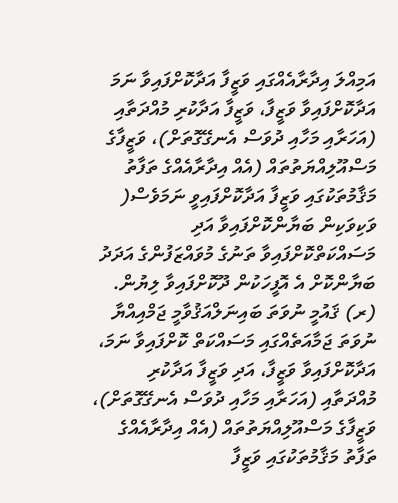އަމިއްލަ އިދާރާއެއްގައި ވަޒީފާ އަދާކޮށްފައިވާ ނަމަ އަދާކޮށްފައިވާ ވަޒީފާ، ވަޒީފާ އަދާކުރި މުއްދަތާއި (އަހަރާއި މަހާއި ދުވަސް އެނގޭގޮތަށް)، ވަޒީފާގެ މަސްއޫލިއްޔަތުތައް (އެއް އިދާރާއެއްގެ ތަފާތު މަޤާމުތަކުގައި ވަޒީފާ އަދާކޮށްފައިވީ ނަމަވެސް( ވަކިވަކިން ބަޔާންކޮށްފައިވާ އަދި މަސައްކަތްކޮށްފައިވާ ތަނުގެ މުވައްޒަފުންގެ އަދަދު ބަޔާންކޮށް އެ އޮފީހަކުން ދޫކޮށްފައިވާ ލިޔުން.
(ރ) ޤައުމީ ނުވަތަ ބައިނަލްއަޤުވާމީ ޖަމްއިއްޔާ ނުވަތަ ޖަމާއަތެއްގައި މަސައްކަތް ކޮށްފައިވާ ނަމަ، އަދާކޮށްފައިވާ ވަޒީފާ، އަދި ވަޒީފާ އަދާކުރި މުއްދަތާއި (އަހަރާއި މަހާއި ދުވަސް އެނގޭގޮތަށް)، ވަޒީފާގެ މަސްއޫލިއްޔަތުތައް (އެއް އިދާރާއެއްގެ ތަފާތު މަޤާމުތަކުގައި ވަޒީފާ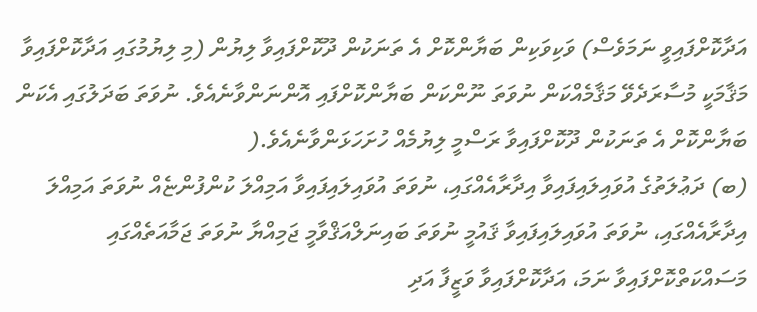އަދާކޮށްފައިވީ ނަމަވެސް) ވަކިވަކިން ބަޔާންކޮށް އެ ތަނަކުން ދޫކޮށްފައިވާ ލިޔުން (މި ލިޔުމުގައި އަދާކޮށްފައިވާ މަޤާމަކީ މުސާރަދެވޭ މަޤާމެއްކަން ނުވަތަ ނޫންކަން ބަޔާންކޮށްފައި އޮންނަންވާނެއެވެ. ނުވަތަ ބަދަލުގައި އެކަން ބަޔާންކޮށް އެ ތަނަކުން ދޫކޮށްފައިވާ ރަސްމީ ލިޔުމެއް ހުށަހަޅަންވާނެއެވެ.(
(ބ) ދަޢުލަތުގެ އުވައިލައިފައިވާ އިދާރާއެއްގައި، ނުވަތަ އުވައިލައިފައިވާ އަމިއްލަ ކުންފުންޏެއް ނުވަތަ އަމިއްލަ އިދާރާއެއްގައި، ނުވަތަ އުވައިލައިފައިވާ ޤައުމީ ނުވަތަ ބައިނަލްއަޤްވާމީ ޖަމިއްޔާ ނުވަތަ ޖަމާއަތެއްގައި މަސައްކަތްކޮށްފައިވާ ނަމަ، އަދާކޮށްފައިވާ ވަޒީފާ އަދި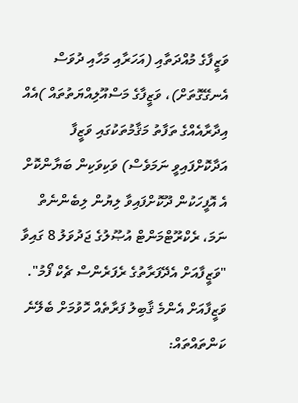ވަޒީފާގެ މުއްދަތާއި (އަހަރާއި މަހާއި ދުވަސް އެނގޭގޮތަށް)، ވަޒީފާގެ މަސްއޫލިއްޔަތުތައް )އެއް އިދާރާއެއްގެ ތަފާތު މަޤާމުތަކުގައި ވަޒީފާ އަދާކޮށްފައިވީ ނަމަވެސް) ވަކިވަކިން ބަޔާންކޮށް އެ އޮފީހަކުން ދޫކޮށްފައިވާ ލިޔުން ލިބެންނެތް ނަމަ، ރެކްރޫޓްމަންޓް އުޞޫލުގެ ޖަދުވަލު 8 ގައިވާ "ވަޒީފާއަށް އެދޭފަރާތުގެ ރެފަރެންސް ޗެކް ފޯމު".
ވަޒީފާއަށް އެންމެ ޤާބިލު ފަރާތެއް ހޮވުމަށް ބެލޭނެ ކަންތައްތައް: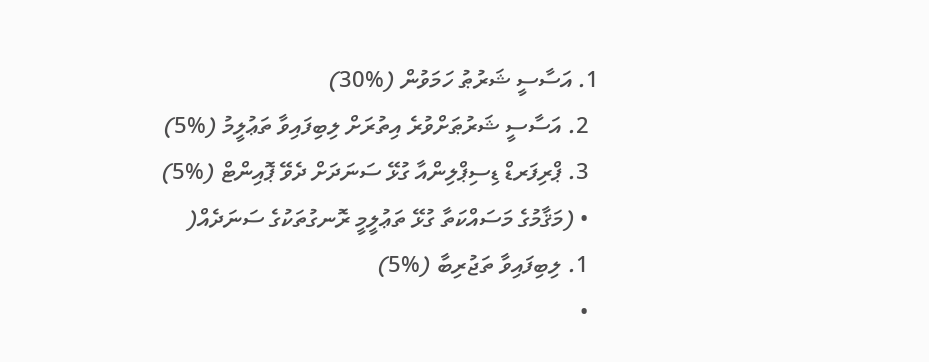1. އަސާސީ ޝަރުޠު ހަމަވުން (%30)
  2. އަސާސީ ޝަރުޠަށްވުރެ އިތުރަށް ލިބިފައިވާ ތަޢުލީމު (%5)
  3. ޕްރިފަރޑް ޑިސިޕްލިންއާ ގުޅޭ ސަނަދަށް ދެވޭ ޕޮއިންޓް (%5)
  • (މަޤާމުގެ މަސައްކަތާ ގުޅޭ ތަޢުލީމީ ރޮނގުތަކުގެ ސަނަދެއް(
  1. ލިބިފައިވާ ތަޖުރިބާ (%5)
  •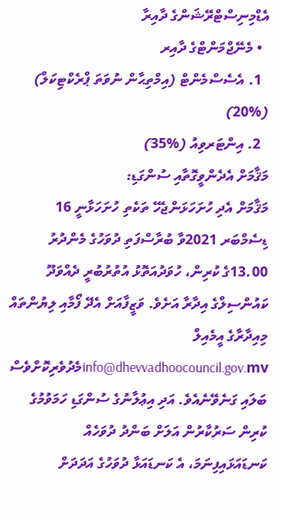އެޑްމިނިސްޓްރޭޝަންގެ ދާއިރާ
  • މެނޭޖްމަންޓްގެ ދާއިރ
  1. އެސެސްމެންޓް (އިމްތިޙާން ނުވަތަ ޕްރެކްޓިކަލް) (%20)
  2. އިންޓަރވިއު (%35)
މަޤާމަށް އެދެންވީގޮތާއި ސުންގަޑި:
މަޤާމަށް އެދި ހުށަހަޅަންޖެހޭ ތަކެތި ހުށަހަޅާނީ 16 ޑިސެމްބަރ 2021ވާ ބުރާސްފަތި ދުވަހުގެ މެންދުރު 13.00ގެ ކުރިން، ހުވަދުއަތޮޅު އުތުރުބުރީ ދެއްވަދޫ ކައުންސިލްގެ އިދާރާ އަށެވެ. ވަޒީފާއަށް އެދޭ ފޯމާއި ލިޔުންތައް މިއިދާރާގެ އީމެއިލް info@dhevvadhoocouncil.gov.mvމެދުވެރިކޮށްވެސް ބަލައި ގަނެވޭނެއެވެ. އަދި އިޢުލާނުގެ ސުންގަޑި ހަމަވުމުގެ  ކުރިން ސަރުކާރުން އަލަށް ބަންދު ދުވަހެއް ކަނޑައަޅައިފިނަމަ، އެ ކަނޑައަޅާ ދުވަހުގެ އަދަދަށް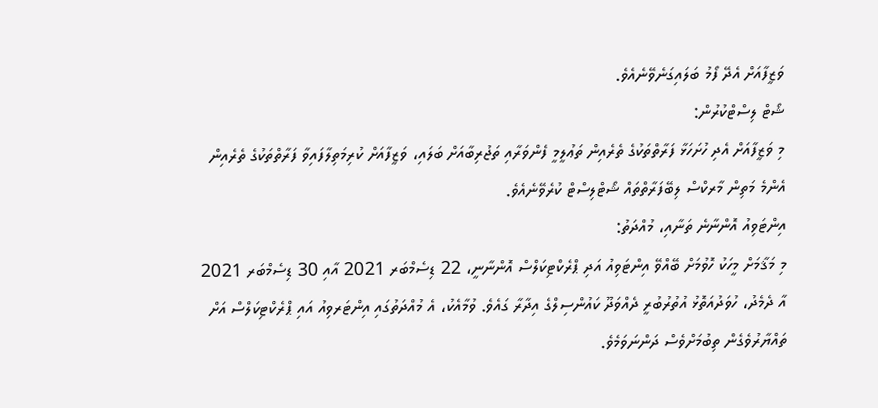ވަޒީފާއަށް އެދޭ ފޯމު ބަލައިގަނެވޭނެއެވެ.
ޝޯޓް ލިސްޓްކުރުން:
މި ވަޒީފާއަށް އެދި ހުށަހަޅާ ފަރާތްތަކުގެ ތެރެއިން ތަޢުލީމީ ފެންވަރާއި ތަޖުރިބާއަށް ބަލައި، ވަޒީފާއަށް ކުރިމަތިލާފައިވާ ފަރާތްތަކުގެ ތެރެއިން އެންމެ މަތިން މާރކްސް ލިބޭފަރާތްތައް ޝޯޓްލިސްޓް ކުރެވޭނެއެވެ.
އިންޓަވިއު އޮންނާނެ ތަނާއި، މުއްދަތު:
މި މަޤާމަށް މީހަކު ހޮވުމަށް ބޭއްވޭ އިންޓަވިއު އަދި ޕްރެކްޓިކަލްސް އޮންނާނީ، 22 ޑިސެމްބަރ 2021 އާއި 30 ޑިސެމްބަރ 2021 އާ ދެމެދު، ހުވަދުއަތޮޅު އުތުރުބުރީ ދެއްވަދޫ ކައުންސިލްގެ އިދާރާ ގައެވެ. ވުމާއެކު، އެ މުއްދަތުގައި އިންޓަރވިއު އައި ޕްރެކްޓިކަލްސް އަށް ތައްޔާރުވެގެން ތިބުމަށްވެސް ދަންނަވަމެވެ.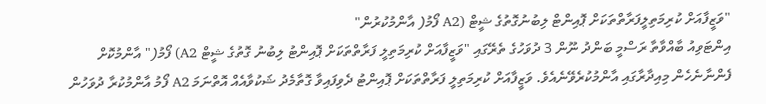"ވަޒީފާއަށް ކުރިމަތިލީފަރާތްތަކަށް ޕޮއިންޓް ލިބުނުގޮތުގެ ޝީޓް (A2 ފޯމު( އާންމުކުރުން"
އިންޓަވިއު ބާއްވާތާ ރަސްމީ ބަންދު ނޫން 3 ދުވަހުގެ ތެރޭގައި "ވަޒީފާއަށް ކުރިމަތިލީ ފަރާތްތަކަށް ޕޮއިންޓު ލިބުނު ގޮތުގެ ޝީޓް A2) ފޯމު(" އާންމުކޮށް ފެންނާނެހެން މިއިދާރާގައި އާންމުކުރެވޭނެއެވެ. ވަޒީފާއަށް ކުރިމަތިލީ ފަރާތްތަކަށް ޕޮއިންޓު ދެވިފައިވާ ގޮތާމެދު ޝަކުވާއެއް އޮތްނަމަ A2 ފޯމު އާންމުކުރާ ދުވަހުން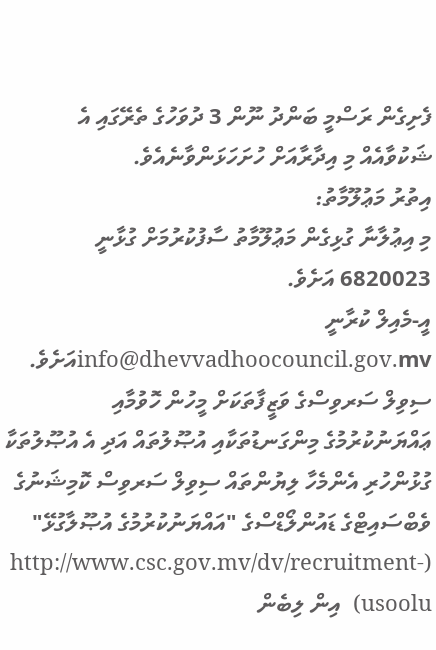ފެށިގެން ރަސްމީ ބަންދު ނޫން 3 ދުވަހުގެ ތެރޭގައި އެ ޝަކުވާއެއް މި އިދާރާއަށް ހުށަހަޅަންވާނެއެވެ.
އިތުރު މަޢުލޫމާތު:
މި އިޢުލާނާ ގުޅިގެން މަޢުލޫމާތު ސާފުކުރުމަށް ގުޅާނީ 6820023 އަށެވެ.
އީ-މެއިލް ކުރާނީ info@dhevvadhoocouncil.gov.mvއަށެވެ. ސިވިލް ސަރވިސްގެ ވަޒީފާތަކަށް މީހުން ހޮވުމާއި ޢައްޔަނުކުރުމުގެ މިންގަނޑުތަކާއި އުޞޫލުތައް އަދި އެ އުޞޫލުތަކާ ގުޅުންހުރި އެންމެހާ ލިޔުންތައް ސިވިލް ސަރވިސް ކޮމިޝަނުގެ ވެބްސައިޓްގެ ޑައުންލޯޑްސްގެ "އައްޔަނުކުރުމުގެ އުޞޫލާގުޅޭ" (http://www.csc.gov.mv/dv/recruitment-usoolu)  އިން ލިބެން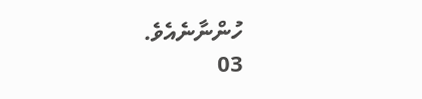ހުންނާނެއެވެ.
03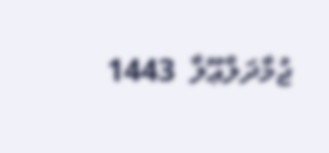ޖުމާދަލްޢޫލާ  1443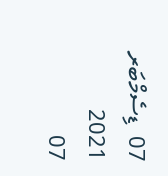07  ޑިސެމްބަރ  2021
07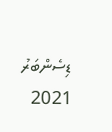ޑިސެންބަރު 2021